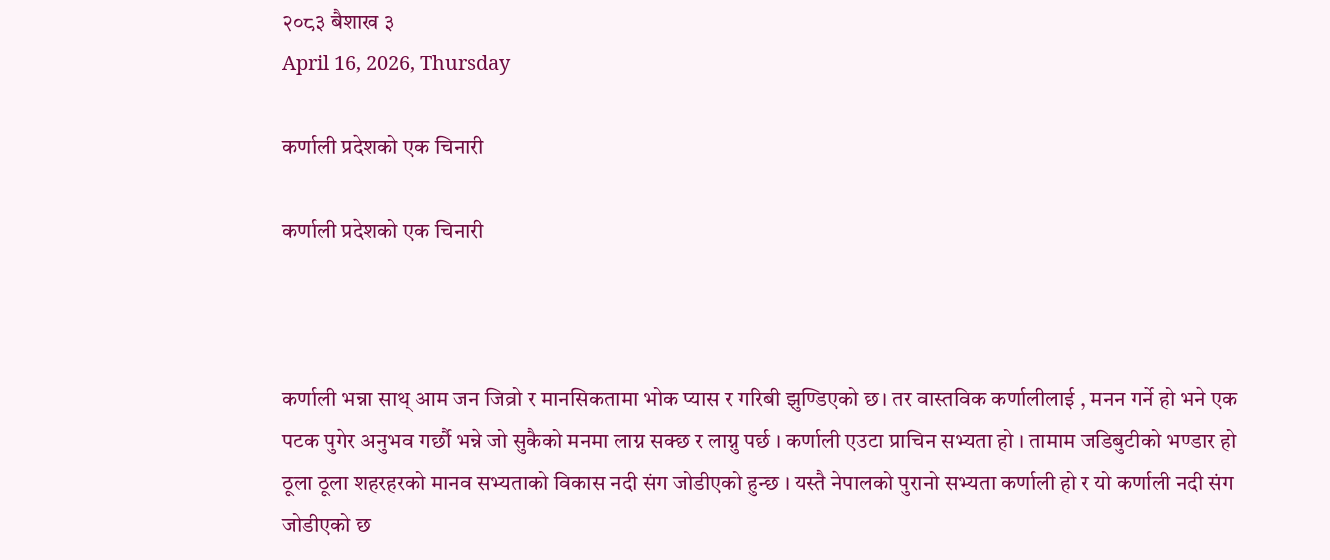२०८३ बैशाख ३
April 16, 2026, Thursday

कर्णाली प्रदेशको एक चिनारी

कर्णाली प्रदेशको एक चिनारी



कर्णाली भन्ना साथ् आम जन जिव्रो र मानसिकतामा भोक प्यास र गरिबी झुण्डिएको छ। तर वास्तविक कर्णालीलाई , मनन गर्ने हो भने एक पटक पुगेर अनुभव गर्छौ भन्ने जो सुकैको मनमा लाग्न सक्छ र लाग्नु पर्छ । कर्णाली एउटा प्राचिन सभ्यता हो । तामाम जडिबुटीको भण्डार हो ठूला ठूला शहरहरको मानव सभ्यताको विकास नदी संग जोडीएको हुन्छ । यस्तै नेपालको पुरानो सभ्यता कर्णाली हो र यो कर्णाली नदी संग जोडीएको छ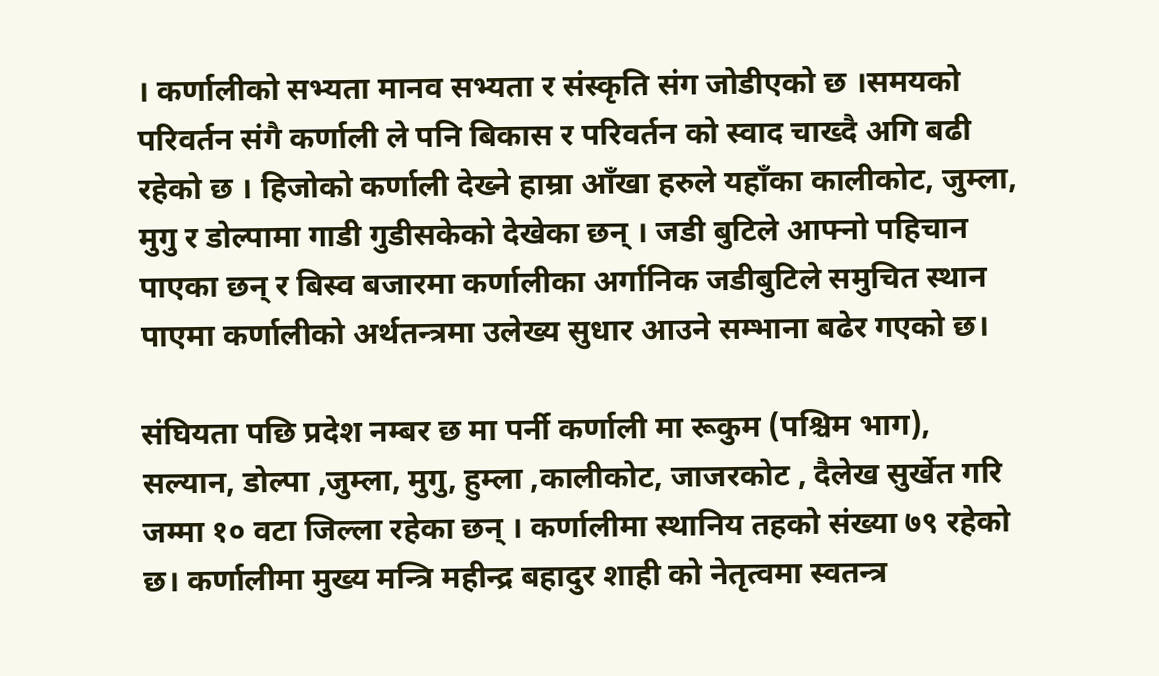। कर्णालीको सभ्यता मानव सभ्यता र संस्कृति संग जोडीएको छ ।समयको परिवर्तन संगै कर्णाली ले पनि बिकास र परिवर्तन को स्वाद चाख्दै अगि बढी रहेको छ । हिजोको कर्णाली देख्ने हाम्रा आँखा हरुले यहाँका कालीकोट, जुम्ला, मुगु र डोल्पामा गाडी गुडीसकेको देखेका छन् । जडी बुटिले आफ्नो पहिचान पाएका छन् र बिस्व बजारमा कर्णालीका अर्गानिक जडीबुटिले समुचित स्थान पाएमा कर्णालीको अर्थतन्त्रमा उलेख्य सुधार आउने सम्भाना बढेर गएको छ।

संघियता पछि प्रदेश नम्बर छ मा पर्नी कर्णाली मा रूकुम (पश्चिम भाग), सल्यान, डोल्पा ,जुम्ला, मुगु, हुम्ला ,कालीकोट, जाजरकोट , दैलेख सुर्खेत गरि जम्मा १० वटा जिल्ला रहेका छन् । कर्णालीमा स्थानिय तहको संख्या ७९ रहेको छ। कर्णालीमा मुख्य मन्त्रि महीन्द्र बहादुर शाही को नेतृत्वमा स्वतन्त्र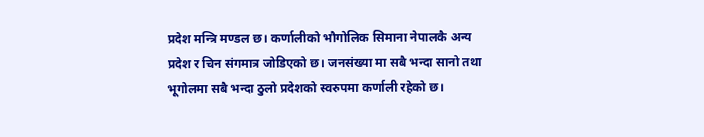प्रदेश मन्त्रि मण्डल छ। कर्णालीको भौगोलिक सिमाना नेपालकै अन्य प्रदेश र चिन संगमात्र जोडिएको छ। जनसंख्या मा सबै भन्दा सानो तथा भूगोलमा सबै भन्दा ठुलो प्रदेशको स्वरुपमा कर्णाली रहेको छ।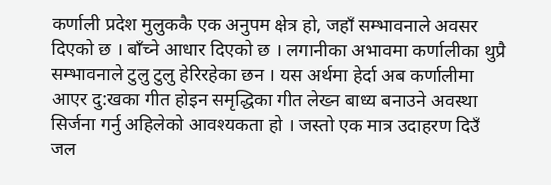कर्णाली प्रदेश मुलुककै एक अनुपम क्षेत्र हो, जहाँ सम्भावनाले अवसर दिएको छ । बाँच्ने आधार दिएको छ । लगानीका अभावमा कर्णालीका थुप्रै सम्भावनाले टुलु टुलु हेरिरहेका छन । यस अर्थमा हेर्दा अब कर्णालीमा आएर दु:खका गीत होइन समृद्धिका गीत लेख्न बाध्य बनाउने अवस्था सिर्जना गर्नु अहिलेको आवश्यकता हो । जस्तो एक मात्र उदाहरण दिउँ जल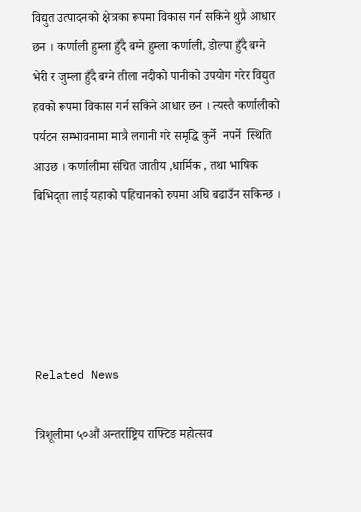विद्युत उत्पादनको क्षेत्रका रूपमा विकास गर्न सकिने थुप्रै आधार छन । कर्णाली हुम्ला हुँदै बग्ने हुम्ला कर्णाली, डोल्पा हुँदै बग्ने भेरी र जुम्ला हुँदै बग्ने तीला नदीको पानीको उपयोग गरेर विद्युत हवको रूपमा विकास गर्न सकिने आधार छन । त्यस्तै कर्णालीको पर्यटन सम्भावनामा मात्रै लगानी गरे समृद्धि कुर्ने  नपर्ने  स्थिति आउछ । कर्णालीमा संचित जातीय ,धार्मिक , तथा भाषिक बिभिद्ता लाई यहाको पहिचानको रुपमा अघि बढाउँन सकिन्छ ।





Related News

त्रिशूलीमा ५०औं अन्तर्राष्ट्रिय राफ्टिङ महोत्सव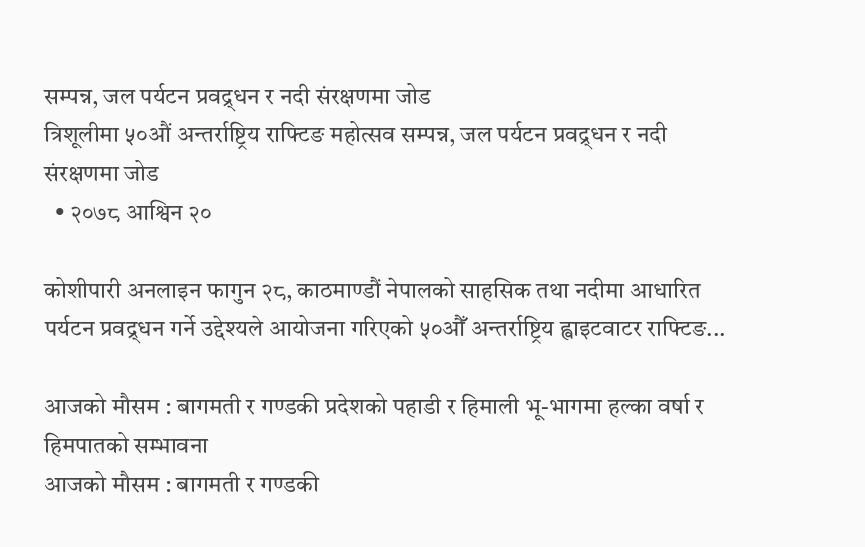सम्पन्न, जल पर्यटन प्रवद्र्धन र नदी संरक्षणमा जोड
त्रिशूलीमा ५०औं अन्तर्राष्ट्रिय राफ्टिङ महोत्सव सम्पन्न, जल पर्यटन प्रवद्र्धन र नदी संरक्षणमा जोड
  • २०७८ आश्विन २०

कोशीपारी अनलाइन फागुन २८, काठमाण्डौं नेपालको साहसिक तथा नदीमा आधारित पर्यटन प्रवद्र्धन गर्ने उद्देश्यले आयोजना गरिएको ५०औँ अन्तर्राष्ट्रिय ह्वाइटवाटर राफ्टिङ...

आजको मौसम : बागमती र गण्डकी प्रदेशको पहाडी र हिमाली भू-भागमा हल्का वर्षा र हिमपातको सम्भावना
आजको मौसम : बागमती र गण्डकी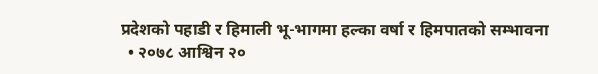प्रदेशको पहाडी र हिमाली भू-भागमा हल्का वर्षा र हिमपातको सम्भावना
  • २०७८ आश्विन २०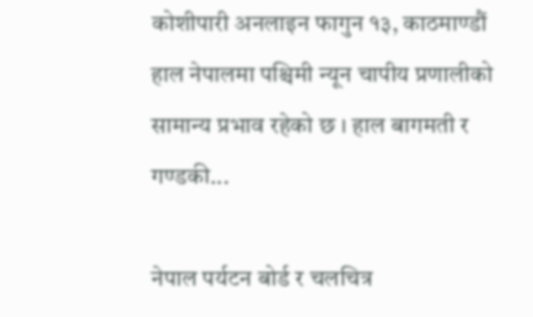कोशीपारी अनलाइन फागुन १३, काठमाण्डौं हाल नेपालमा पश्चिमी न्यून चापीय प्रणालीको सामान्य प्रभाव रहेको छ । हाल बागमती र गण्डकी...

नेपाल पर्यटन बोर्ड र चलचित्र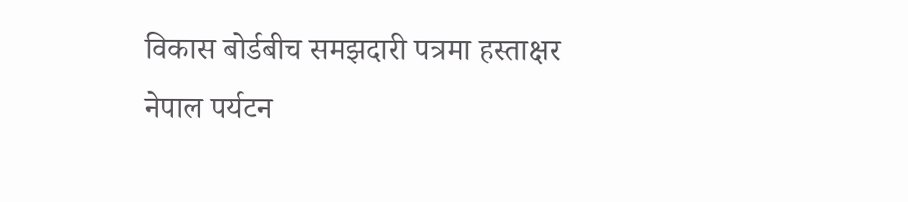विकास बोर्डबीच समझदारी पत्रमा हस्ताक्षर
नेपाल पर्यटन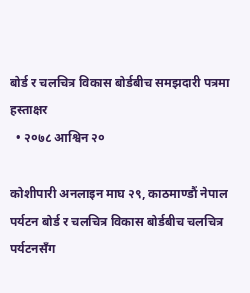बोर्ड र चलचित्र विकास बोर्डबीच समझदारी पत्रमा हस्ताक्षर
  • २०७८ आश्विन २०

कोशीपारी अनलाइन माघ २९, काठमाण्डौं नेपाल पर्यटन बोर्ड र चलचित्र विकास बोर्डबीच चलचित्र पर्यटनसँग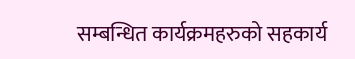सम्बन्धित कार्यक्रमहरुको सहकार्य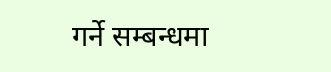गर्ने सम्बन्धमा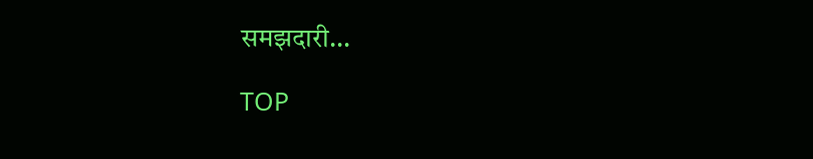समझदारी...

TOP